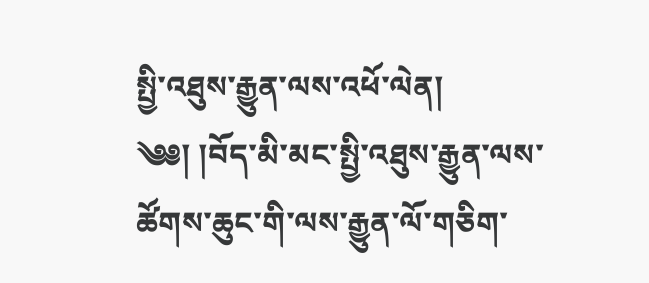སྤྱི་འཐུས་རྒྱུན་ལས་འཕོ་ལེན།
༄༅། །བོད་མི་མང་སྤྱི་འཐུས་རྒྱུན་ལས་ཚོགས་ཆུང་གི་ལས་རྒྱུན་ལོ་གཅིག་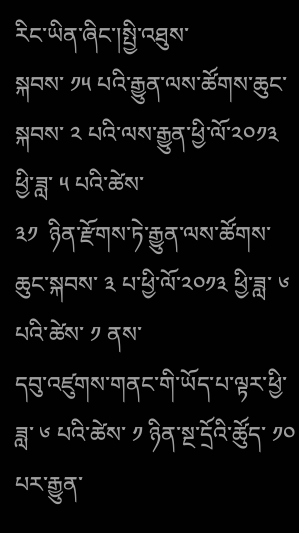རིང་ཡིན་ཞིང་།སྤྱི་འཐུས་
སྐབས་ ༡༥ པའི་རྒྱུན་ལས་ཚོགས་ཆུང་སྐབས་ ༢ པའི་ལས་རྒྱུན་ཕྱི་ལོ་༢༠༡༣  ཕྱི་ཟླ་ ༥ པའི་ཚེས་
༣༡  ཉིན་རྫོགས་ཏེ་རྒྱུན་ལས་ཚོགས་ཆུང་སྐབས་ ༣ པ་ཕྱི་ལོ་༢༠༡༣ ཕྱི་ཟླ་ ༦  པའི་ཚེས་ ༡ ནས་
དབུ་འཛུགས་གནང་གི་ཡོད་པ་ལྟར་ཕྱི་ཟླ་ ༦ པའི་ཚེས་ ༡ ཉིན་སྔ་དྲོའི་ཚོུད་ ༡༠ པར་རྒྱུན་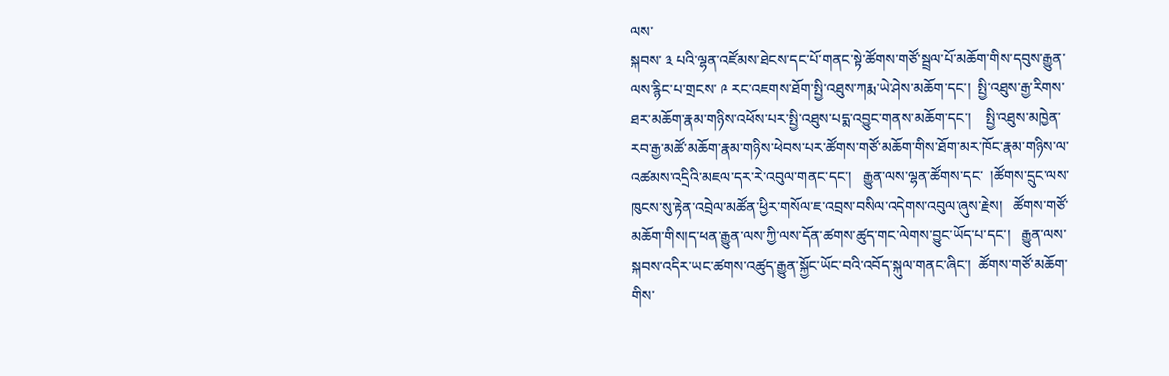ལས་
སྐབས་ ༣ པའི་ལྷན་འཛོམས་ཐེངས་དང་པོ་གནང་སྟེ་ཚོགས་གཙོ་སྦྲལ་པོ་མཆོག་གིས་དབུས་རྒྱུན་
ལས་རྙིང་པ་གྲངས་ ༩ རང་འཇགས་ཐོག་སྤྱི་འཐུས་ཀརྨ་ཡེ་ཤེས་མཆོག་དང་།  སྤྱི་འཐུས་རྒྱ་རིགས་
ཐར་མཆོག་རྣམ་གཉིས་འཕོས་པར་སྤྱི་འཐུས་པདྨ་འབྱུང་གནས་མཆོག་དང་།    སྤྱི་འཐུས་མཁྱེན་
རབ་རྒྱ་མཚོ་མཆོག་རྣམ་གཉིས་ཕེབས་པར་ཚོགས་གཙོ་མཆོག་གིས་ཐོག་མར་ཁོང་རྣམ་གཉིས་ལ་
འཚམས་འདྲིའི་མཇལ་དར་རེ་འབུལ་གནང་དང་།   རྒྱུན་ལས་ལྷན་ཚོགས་དང་  །ཚོགས་དྲུང་ལས་
ཁུངས་སུ་རྟེན་འབྲེལ་མཚོན་ཕྱིར་གསོལ་ཇ་འབྲས་བསིལ་འདེགས་འབུལ་ཞུས་རྗེས།   ཚོགས་གཙོ་
མཆོག་གིས།ད་ཕན་རྒྱུན་ལས་ཀྱི་ལས་དོན་ཚགས་ཚུད་གང་ལེགས་བྱུང་ཡོད་པ་དང་།   རྒྱུན་ལས་
སྐབས་འདིར་ཡང་ཚགས་འཚུད་རྒྱུན་སྐྱོང་ཡོང་བའི་འབོད་སྐུལ་གནང་ཞིང་།  ཚོགས་གཙོ་མཆོག་
གིས་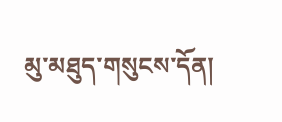མུ་མཐུད་གསུངས་དོན།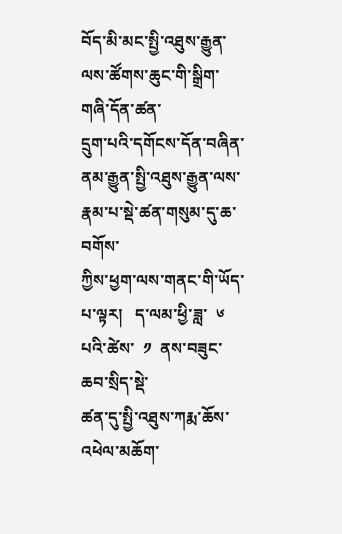བོད་མི་མང་སྤྱི་འཐུས་རྒྱུན་ལས་ཚོགས་ཆུང་གི་སྒྲིག་གཞི་དོན་ཚན་
དྲུག་པའི་དགོངས་དོན་བཞིན་ནམ་རྒྱུན་སྤྱི་འཐུས་རྒྱུན་ལས་རྣམ་པ་སྡེ་ཚན་གསུམ་དུ་ཆ་བགོས་
ཀྱིས་ཕྱག་ལས་གནང་གི་ཡོད་པ་ལྟར།   ད་ལམ་ཕྱི་ཟླ་  ༦ པའི་ཚེས་  ༡  ནས་བཟུང་ཆབ་སྲིད་སྡེ་
ཚན་དུ་སྤྱི་འཐུས་ཀརྨ་ཆོས་འཕེལ་མཆོག་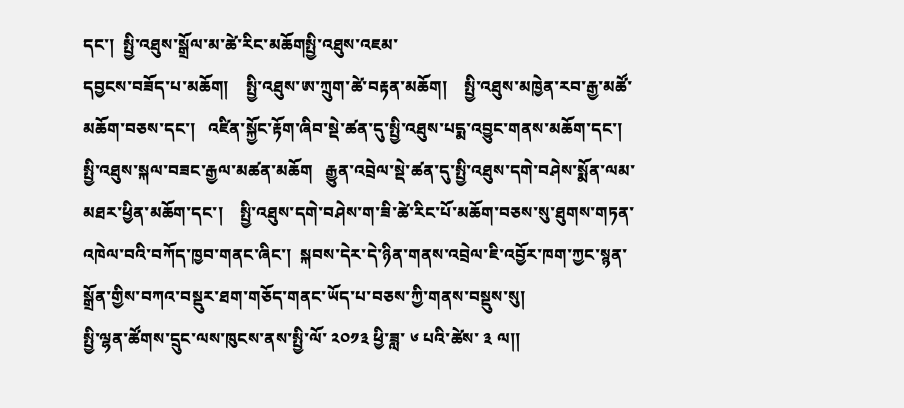དང་།  སྤྱི་འཐུས་སྒྲོལ་མ་ཚེ་རིང་མཆོགསྤྱི་འཐུས་འཇམ་
དབྱངས་བཟོད་པ་མཆོག།    སྤྱི་འཐུས་ཨ་ཀྲུག་ཚེ་བརྟན་མཆོག།    སྤྱི་འཐུས་མཁྱེན་རབ་རྒྱ་མཚོ་
མཆོག་བཅས་དང་།   འཛིན་སྐྱོང་རྟོག་ཞིབ་སྡེ་ཚན་དུ་སྤྱི་འཐུས་པདྨ་འབྱུང་གནས་མཆོག་དང་།
སྤྱི་འཐུས་སྐལ་བཟང་རྒྱལ་མཚན་མཆོག   རྒྱུན་འབྲེལ་སྡེ་ཚན་དུ་སྤྱི་འཐུས་དགེ་བཤེས་སྨོན་ལམ་
མཐར་ཕྱིན་མཆོག་དང་།    སྤྱི་འཐུས་དགེ་བཤེས་ག་ཟི་ཚེ་རིང་པོ་མཆོག་བཅས་སུ་ཐུགས་གཏན་
འཁེལ་བའི་བཀོད་ཁྱབ་གནང་ཞིང་།  སྐབས་དེར་དེ་ཉིན་གནས་འབྲེལ་ཇི་འབྱོར་ཁག་ཀྱང་སྙན་
སྒྲོན་གྱིས་བཀའ་བསྡུར་ཐག་གཅོད་གནང་ཡོད་པ་བཅས་ཀྱི་གནས་བསྡུས་སུ།
སྤྱི་ལྷན་ཚོགས་དྲུང་ལས་ཁུངས་ནས་སྤྱི་ལོ་ ༢༠༡༣ ཕྱི་ཟླ་ ༦ པའི་ཚེས་ ༣ ལ།།